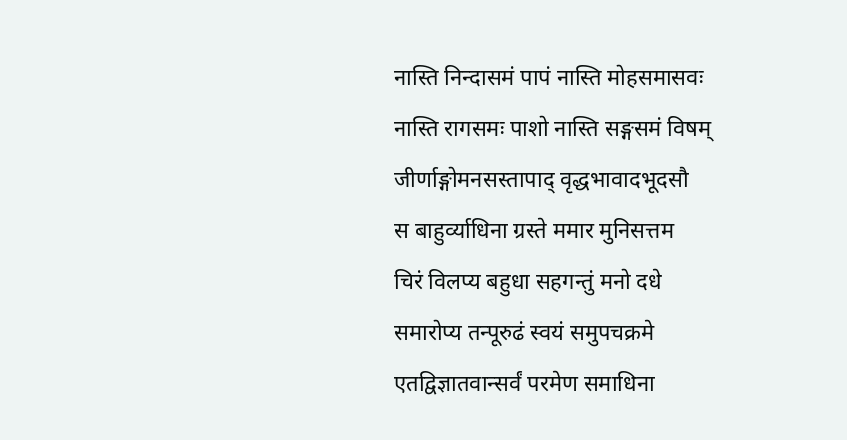नास्ति निन्दासमं पापं नास्ति मोहसमासवः
नास्ति रागसमः पाशो नास्ति सङ्गसमं विषम्
जीर्णाङ्गोमनसस्तापाद् वृद्धभावादभूदसौ
स बाहुर्व्याधिना ग्रस्ते ममार मुनिसत्तम
चिरं विलप्य बहुधा सहगन्तुं मनो दधे
समारोप्य तन्पूरुढं स्वयं समुपचक्रमे
एतद्विज्ञातवान्सर्वं परमेण समाधिना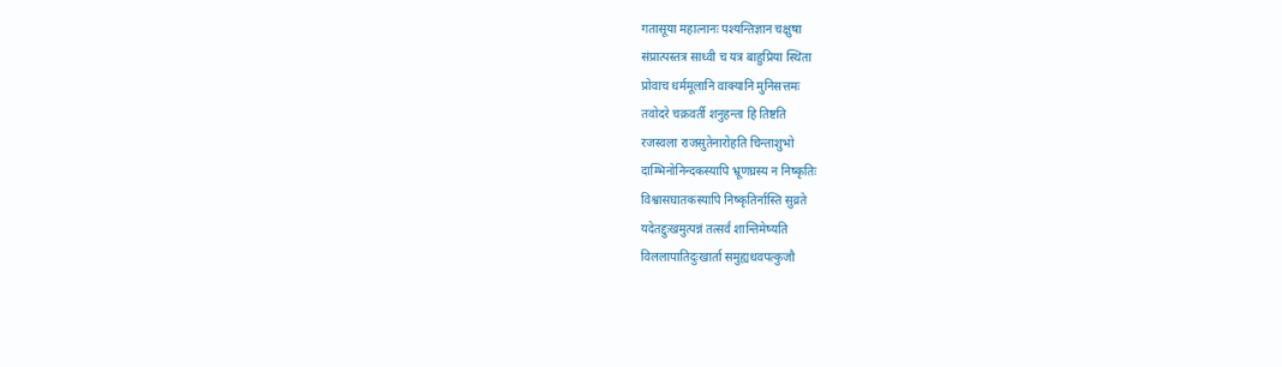गतासूया महात्नानः पश्यन्तिज्ञान चक्षुषा
संप्रात्पस्तत्र साध्वी च यत्र बाहुप्रिया स्थिता
प्रोवाच धर्ममूलानि वाक्यानि मुनिसत्तमः
तवोदरे चक्रवर्ती शनुहन्ता हि तिष्टति
रजस्वला राजसुतेनारोहति चिन्ताशुभो
दाम्भिनोनिन्दकस्यापि भ्रूणघ्रस्य न निष्कृतिः
विश्वासघातकस्यापि निष्कृतिर्नास्ति सुव्रते
यदेतद्दुःखमुत्पन्नं तत्सर्वं शान्तिमेष्यति
विललापातिदुःखार्ता समुह्यधवपत्कुजौ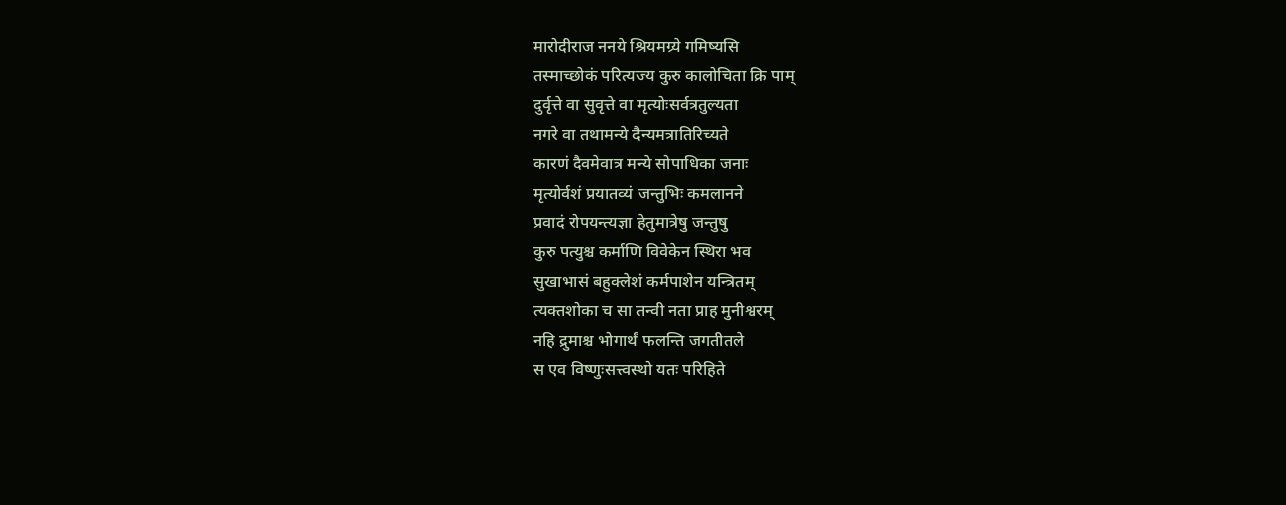मारोदीराज ननये श्रियमग्र्ये गमिष्यसि
तस्माच्छोकं परित्यज्य कुरु कालोचिता क्रि पाम्
दुर्वृत्ते वा सुवृत्ते वा मृत्योःसर्वत्रतुल्यता
नगरे वा तथामन्ये दैन्यमत्रातिरिच्यते
कारणं दैवमेवात्र मन्ये सोपाधिका जनाः
मृत्योर्वशं प्रयातव्यं जन्तुभिः कमलानने
प्रवादं रोपयन्त्यज्ञा हेतुमात्रेषु जन्तुषु
कुरु पत्युश्च कर्माणि विवेकेन स्थिरा भव
सुखाभासं बहुक्लेशं कर्मपाशेन यन्त्रितम्
त्यक्तशोका च सा तन्वी नता प्राह मुनीश्वरम्
नहि द्रुमाश्च भोगार्थं फलन्ति जगतीतले
स एव विष्णुःसत्त्वस्थो यतः परिहिते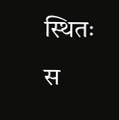स्थितः
स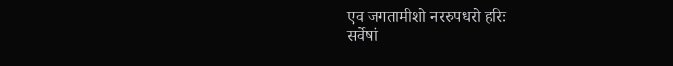एव जगतामीशो नररुपधरो हरिः
सर्वेषां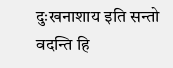दुःखनाशाय इति सन्तो वदन्ति हि